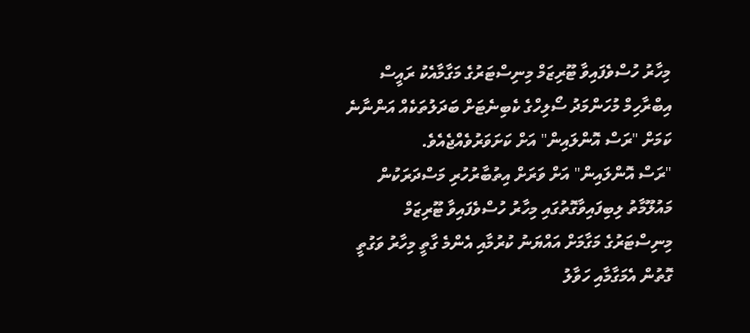މިހާރު ހުސްވެފައިވާ ޓޫރިޒަމް މިނިސްޓަރުގެ މަގާމާއެކު ރައީސް އިބްރާހިމް މުހަންމަދު ސޯލިހްގެ ކެބިނެޓަށް ބަދަލުތަކެއް އަންނާނެ ކަމަށް "ރަސް އޮންލައިން" އަށް ކަށަވަރުވެއްޖެއެވެ.
"ރަސް އޮންލައިން" އަށް ވަރަށް އިތުބާރުހުރި މަސްދަރަކުން މައުލޫމާތު ލިބިފައިވާގޮތުގައި މިހާރު ހުސްވެފައިވާ ޓޫރިޒަމް މިނިސްޓަރުގެ މަގާމަށް އައްޔަނު ކުރުމާއި އެންމެ ގާތީ މިހާރު ވަގުތީ ގޮތުން އެމަގާމާއި ހަވާލު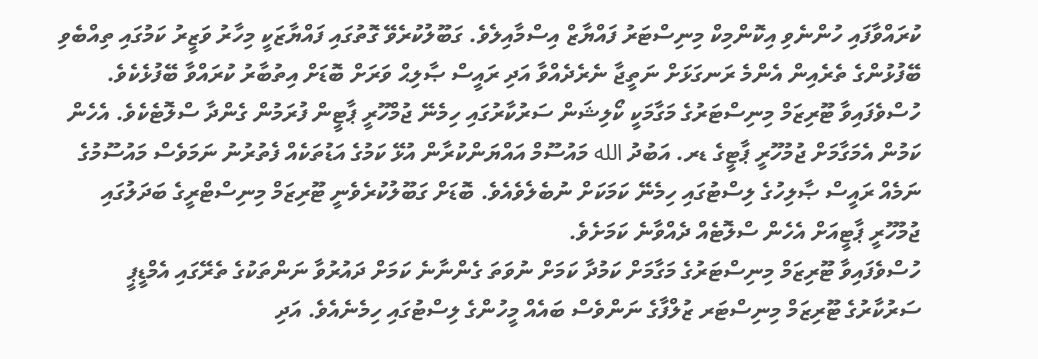ކުރައްވާފައި ހުންނެވި އިކޮންމިކް މިނިސްޓަރު ފައްޔާޒް އިސްމާއިލެވެ. ގަބޫލުކުރެވޭ ގޮތުގައި ފައްޔާޒަކީ މިހާރު ވަޒީރު ކަމުގައި ތިއްބެވި ބޭފުޅުންގެ ތެރެއިން އެންމެ ރަނގަޅަށް ނަތީޖާ ނެރެދެއްވާ އަދި ރައީސް ޞާލިޙް ވަރަށް ބޮޑަށް އިތުބާރު ކުރައްވާ ބޭފުޅެކެވެ.
ހުސްވެފައިވާ ޓޫރިޒަމް މިނިސްޓަރުގެ މަގާމަކީ ކޯލިޝަން ސަރުކާރުގައި ހިމެނޭ ޖުމްހޫރީ ޕާޓީން ފުރަމުން ގެންދާ ސްލޮޓެކެވެ. އެހެން ކަމުން އެމަގާމަށް ޖުމުހޫރީ ޕާޓީގެ ޑރ. އަބުދު الله މައުސޫމް އައްޔަންކުރާން އުޅޭ ކަމުގެ އަޑުތަކެއް ފެތުރުނު ނަމަވެސް މައުސޫމުގެ ނަމެއް ރައީސް ޞާލިހުގެ ލިސްޓުގައި ހިމެނޭ ކަމަކަށް ނުބެލެވެއެވެ. ބޮޑަށް ގަބޫލުކުރެވެނީ ޓޫރިޒަމް މިނިސްޓްރީގެ ބަދަލުގައި ޖުމުހޫރީ ޕާޓީއަށް އެހެން ސްލޮޓެއް ދެއްވާނެ ކަމަށެވެ.
ހުސްވެފައިވާ ޓޫރިޒަމް މިނިސްޓަރުގެ މަގާމަށް ކަމުދާ ކަމަށް ނުވަތަ ގެންނާނެ ކަމަށް ދައުރުވާ ނަންތަކުގެ ތެރޭގައި އެމްޑީޕީ ސަރުކާރުގެ ޓޫރިޒަމް މިނިސްޓަރ ޒުލްފާގެ ނަންވެސް ބައެއް މީހުންގެ ލިސްޓުގައި ހިމެނެއެވެ. އަދި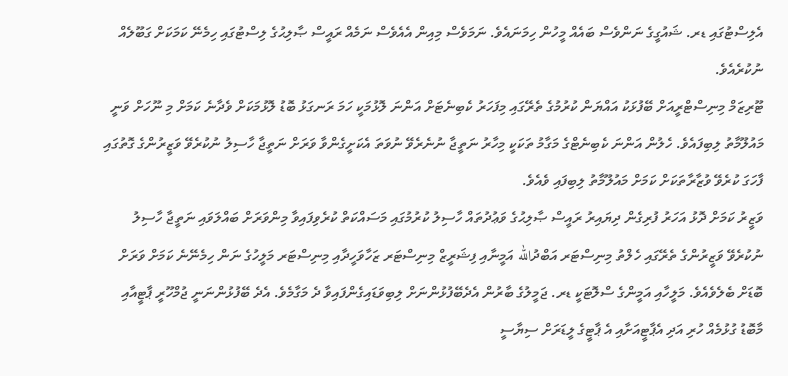އެލިސްޓުގައި ޑރ. ޝައުގީގެ ނަންވެސް ބައެއް މީހުން ހިމަނައެވެ. ނަމަވެސް މިއިން އެއެވެސް ނަމެއް ރައީސް ޞާލިޙުގެ ލިސްޓުގައި ހިމެނޭ ކަމަކަށް ގަބޫލެއް ނުކުރެއެވެ.
ޓޫރިޒަމް މިނިސްޓްރީއަށް ބޭފުޅަކު އައްޔަން ކުރުމުގެ ތެރޭގައި މިފަހަރު ކެބިނެޓަށް އަންނަ ލޮޅުމަކީ ހަމަ ރަނގަޅު ބޮޑު ލޮޅުމަކަށް ވެދާނެ ކަމަށް މި ނޫހަށް ވަނީ މައުލޫމާތު ލިބިފައެވެ. ހެލުން އަންނަ ކެބިނެޓްގެ މަގާމު ތަކަކީ މިހާރު ނަތީޖާ ނުނެރެވޭ ނުވަތަ އެކަށީގެންވާ ވަރަށް ނަތީޖާ ހާސިލު ނުކުރެވޭ ވަޒީރުންގެ ގޮތުގައި ފާހަގަ ކުރެވޭ ވުޒާރާތަކަށް ކަމަށް މައުލޫމާތު ލިބިފައި ވެއެވެ.
ވަޒީރު ކަމަށް ދޮޅު އަހަރު ފުރިގެން ދިޔައިރު ރައީސް ޞާލިޙުގެ ވަޢުދުތައް ހާސިލު ކުރުމުގައި މަސައްކަތް ކުރެވިފައިވާ މިންވަރަށް ބައްލަވައި ނަތީޖާ ހާސިލު ނުކުރެވޭ ވަޒީރުންގެ ތެރޭގައި ހެލްތު މިނިސްޓަރ އަބްދުالله އަމީނާއި ފިޝަރީޒް މިނިސްޓަރ ޒަހާވަހީދާއި މިނިސްޓަރ މަލީހުގެ ނަން ހިމެނޭނެ ކަމަށް ވަރަށް ބޮޑަށް ބެލެވެއެވެ. މަލީހާއި އަމީންގެ ސްލޮޓަކީ ޑރ. ޖަމީލުގެ ބާރުން އެދެބޭފުޅުންނަށް ލިބިވަޑައިގެންފައިވާ ދެ މަގާމެވެ. އެދެ ބޭފުޅުންނަނީ ޖުމްހޫރީ ޕާޓީއާއި މާބޮޑު ގުޅުމެއް ހުރި އަދި އެޕާޓީއަށާއި އެ ޕާޓީގެ ލީޑަރަށް ސިޔާސީ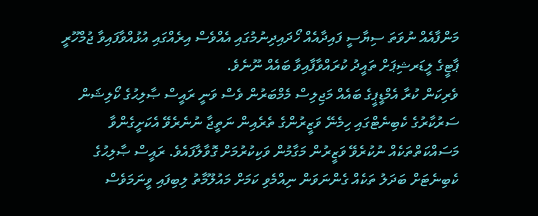މަންފާއެއް ނުވަތަ ސިޔާސީ ފައިދާއެއް ހޯދައިދިނުމުގައި އެއްވެސް އިރެއްގައި އުޅުއްވާފައިވާ ޖުމްހޫރީ ޕާޓީގެ ލީޑަރޝިޕަށް ތައީދު ކުރައްވާފާއިވާ ބައެއް ނޫނެވެ.
ވެރިކަން ކުރާ އެމްޑީޕީގެ ބައެއް މަޖިލިސް މެމްބަރުން ވެސް ވަނީ ރައީސް ޞާލިޙުގެ ކޯލިޝަން ސަރުކާރުގެ ކެބިނެޓްގައި ހިމެނޭ ވަޒީރުންގެ ތެރެއިން ނަތީޖާ ނުނެރެވޭ އެކަށީގެންވާ މަސައްކަތްތަކެއް ނުކުރެވޭ ވަޒީރުން މަގާމުން ވަކިކުރުމަށް ގޮވާލާފައެވެ. ރައީސް ޞާލިޙުގެ ކެބިނެޓަށް ބަދަލު ތަކެއް ގެންނަވަން ނިއްމެވި ކަމަށް މައުލޫމާތު ލިބިފައި ވީނަމަވެސް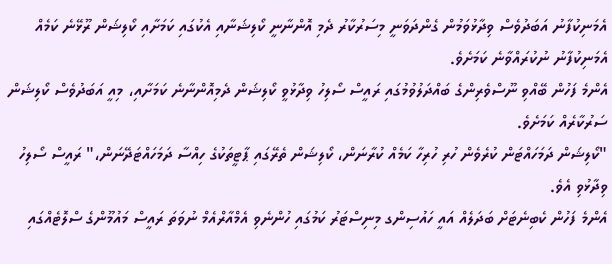އެމަނިކުފާނު އަބަދުވެސް ވިދާޅުވަމުން ގެންދަވަނީ މިސަރުކާރު ދެމި އޮންނާނީ ކޯލިޝަނާއި އެކުގައި ކަމަށާއި ކޯލިޝަން ރޫޅޭނެ ކަމެއް އެމަނިކުފާނު ނުކުރައްވާނެ ކަމަށެވެ.
އެންމެ ފަހުން ބޭއްވި ނޫސްވެރިންގެ ބައްދަލުވުމުގައި ރައީސް ސޯލިހު ވިދާޅުވީ ކޯލިޝަން ދެމިއޮންނާނެ ކަމަށާއި، މިއީ އަބަދުވެސް ކޯލިޝަން ސަރުކާރެއް ކަމަށެވެ.
"ކޯލިޝަން ދަމަހައްޓަން ކުރެވެން ހުރި ހުރިހާ ކަމެއް ކުރާނަން، ކޯލިޝަން ތެރޭގައި ޕާޓީތަކުގެ ހިއްސާ ދަމަހައްޓަދޭނަން،" ރައީސް ސޯލިހު ވިދާޅުވި އެވެ.
އެންމެ ފަހުން ކެބިނެޓަށް ބަދަލެއް އައީ ހައުސިންގ މިނިސްޓަރު ކަމުގައި ހުންނެވި އެމްއާރްއެމް ނުވަތަ ރައީސް މައުމޫންގެ ސްލޮޓެއްގައި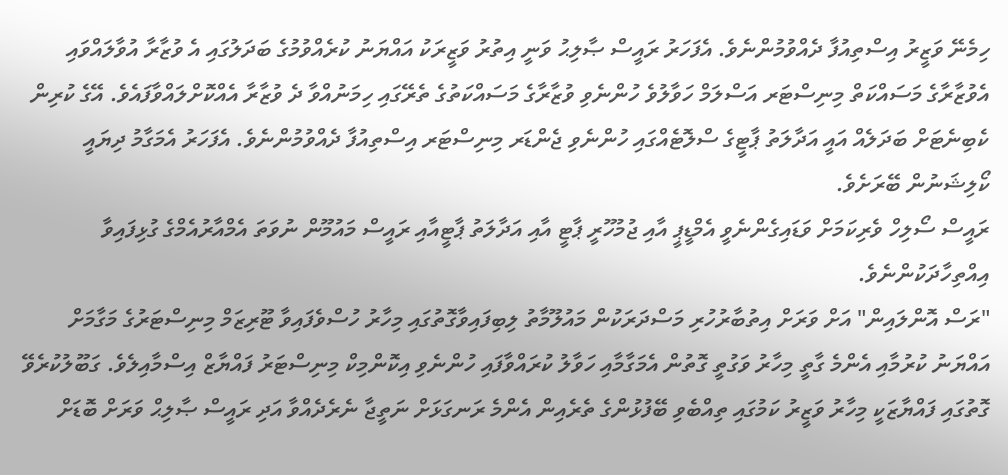ހިމެނޭ ވަޒީރު އިސްތިއުފާ ދެއްވުމުންނެވެ. އެފަހަރު ރައީސް ޞާލިޙު ވަނީ އިތުރު ވަޒީރަކު އައްޔަނު ކުރެއްވުމުގެ ބަދަލުގައި އެ ވުޒާރާ އުވާލައްވައި އެވުޒާރާގެ މަސައްކަތް މިނިސްޓަރ އަސްލަމް ހަވާލުވެ ހުންނެވި ވުޒާރާގެ މަސައްކަތުގެ ތެރޭގައި ހިމަނުއްވާ ދެ ވުޒާރާ އެއްކޮށްލައްވާފައެވެ. އޭގެ ކުރިން ކެބިނެޓަށް ބަދަލެއް އައީ އަދާލަތު ޕާޓީގެ ސްލޮޓެއްގައި ހުންނެވި ޖެންޑަރ މިނިސްޓަރ އިސްތިއުފާ ދެއްވުމުންނެވެ. އެފަހަރު އެމަގާމު ދިޔައީ ކޯލިޝަނުން ބޭރަށެވެ.
ރައީސް ސޯލިހް ވެރިކަމަށް ވަޑައިގެންނެވީ އެމްޑީޕީ އާއި ޖުމުހޫރީ ޕާޓީ އާއި އަދާލަތު ޕާޓީއާއި ރައީސް މައުމޫން ނުވަތަ އެމްއާރުއެމްގެ ގުޅިފައިވާ އިއްތިހާދަކުންނެވެ.
"ރަސް އޮންލައިން" އަށް ވަރަށް އިތުބާރުހުރި މަސްދަރަކުން މައުލޫމާތު ލިބިފައިވާގޮތުގައި މިހާރު ހުސްވެފައިވާ ޓޫރިޒަމް މިނިސްޓަރުގެ މަގާމަށް އައްޔަނު ކުރުމާއި އެންމެ ގާތީ މިހާރު ވަގުތީ ގޮތުން އެމަގާމާއި ހަވާލު ކުރައްވާފައި ހުންނެވި އިކޮންމިކް މިނިސްޓަރު ފައްޔާޒް އިސްމާއިލެވެ. ގަބޫލުކުރެވޭ ގޮތުގައި ފައްޔާޒަކީ މިހާރު ވަޒީރު ކަމުގައި ތިއްބެވި ބޭފުޅުންގެ ތެރެއިން އެންމެ ރަނގަޅަށް ނަތީޖާ ނެރެދެއްވާ އަދި ރައީސް ޞާލިޙް ވަރަށް ބޮޑަށް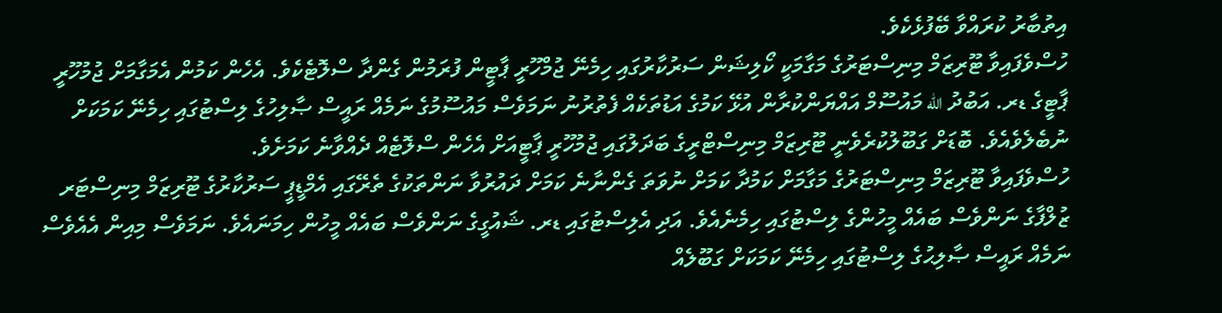އިތުބާރު ކުރައްވާ ބޭފުޅެކެވެ.
ހުސްވެފައިވާ ޓޫރިޒަމް މިނިސްޓަރުގެ މަގާމަކީ ކޯލިޝަން ސަރުކާރުގައި ހިމެނޭ ޖުމްހޫރީ ޕާޓީން ފުރަމުން ގެންދާ ސްލޮޓެކެވެ. އެހެން ކަމުން އެމަގާމަށް ޖުމުހޫރީ ޕާޓީގެ ޑރ. އަބުދު الله މައުސޫމް އައްޔަންކުރާން އުޅޭ ކަމުގެ އަޑުތަކެއް ފެތުރުނު ނަމަވެސް މައުސޫމުގެ ނަމެއް ރައީސް ޞާލިހުގެ ލިސްޓުގައި ހިމެނޭ ކަމަކަށް ނުބެލެވެއެވެ. ބޮޑަށް ގަބޫލުކުރެވެނީ ޓޫރިޒަމް މިނިސްޓްރީގެ ބަދަލުގައި ޖުމުހޫރީ ޕާޓީއަށް އެހެން ސްލޮޓެއް ދެއްވާނެ ކަމަށެވެ.
ހުސްވެފައިވާ ޓޫރިޒަމް މިނިސްޓަރުގެ މަގާމަށް ކަމުދާ ކަމަށް ނުވަތަ ގެންނާނެ ކަމަށް ދައުރުވާ ނަންތަކުގެ ތެރޭގައި އެމްޑީޕީ ސަރުކާރުގެ ޓޫރިޒަމް މިނިސްޓަރ ޒުލްފާގެ ނަންވެސް ބައެއް މީހުންގެ ލިސްޓުގައި ހިމެނެއެވެ. އަދި އެލިސްޓުގައި ޑރ. ޝައުގީގެ ނަންވެސް ބައެއް މީހުން ހިމަނައެވެ. ނަމަވެސް މިއިން އެއެވެސް ނަމެއް ރައީސް ޞާލިޙުގެ ލިސްޓުގައި ހިމެނޭ ކަމަކަށް ގަބޫލެއް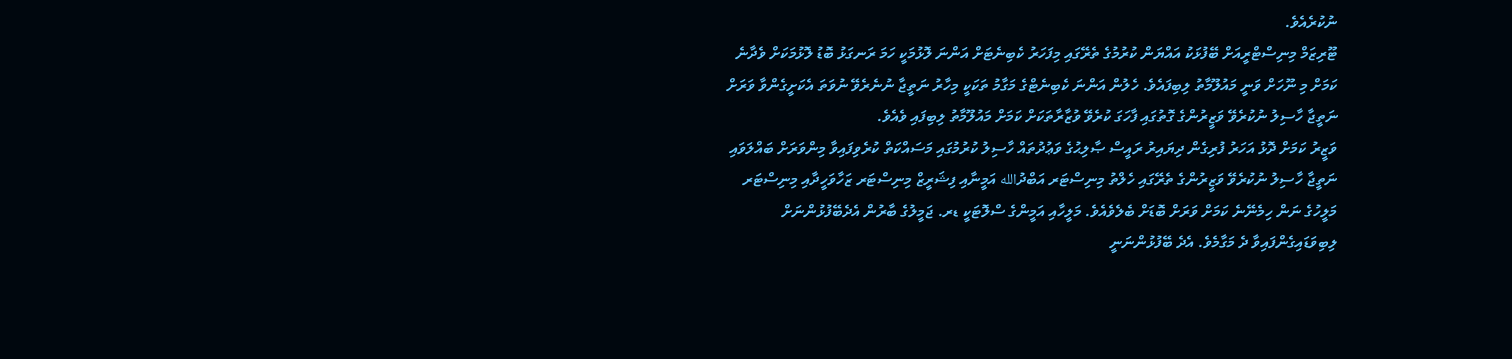ނުކުރެއެވެ.
ޓޫރިޒަމް މިނިސްޓްރީއަށް ބޭފުޅަކު އައްޔަން ކުރުމުގެ ތެރޭގައި މިފަހަރު ކެބިނެޓަށް އަންނަ ލޮޅުމަކީ ހަމަ ރަނގަޅު ބޮޑު ލޮޅުމަކަށް ވެދާނެ ކަމަށް މި ނޫހަށް ވަނީ މައުލޫމާތު ލިބިފައެވެ. ހެލުން އަންނަ ކެބިނެޓްގެ މަގާމު ތަކަކީ މިހާރު ނަތީޖާ ނުނެރެވޭ ނުވަތަ އެކަށީގެންވާ ވަރަށް ނަތީޖާ ހާސިލު ނުކުރެވޭ ވަޒީރުންގެ ގޮތުގައި ފާހަގަ ކުރެވޭ ވުޒާރާތަކަށް ކަމަށް މައުލޫމާތު ލިބިފައި ވެއެވެ.
ވަޒީރު ކަމަށް ދޮޅު އަހަރު ފުރިގެން ދިޔައިރު ރައީސް ޞާލިޙުގެ ވަޢުދުތައް ހާސިލު ކުރުމުގައި މަސައްކަތް ކުރެވިފައިވާ މިންވަރަށް ބައްލަވައި ނަތީޖާ ހާސިލު ނުކުރެވޭ ވަޒީރުންގެ ތެރޭގައި ހެލްތު މިނިސްޓަރ އަބްދުالله އަމީނާއި ފިޝަރީޒް މިނިސްޓަރ ޒަހާވަހީދާއި މިނިސްޓަރ މަލީހުގެ ނަން ހިމެނޭނެ ކަމަށް ވަރަށް ބޮޑަށް ބެލެވެއެވެ. މަލީހާއި އަމީންގެ ސްލޮޓަކީ ޑރ. ޖަމީލުގެ ބާރުން އެދެބޭފުޅުންނަށް ލިބިވަޑައިގެންފައިވާ ދެ މަގާމެވެ. އެދެ ބޭފުޅުންނަނީ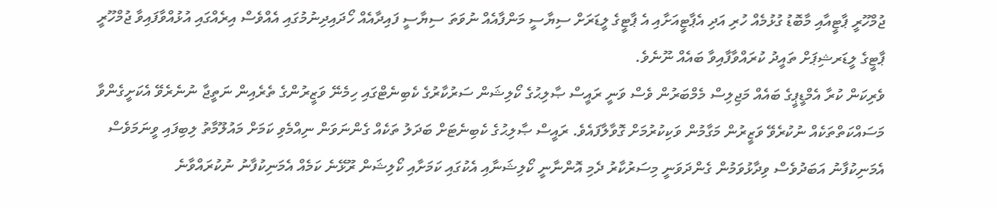ޖުމްހޫރީ ޕާޓީއާއި މާބޮޑު ގުޅުމެއް ހުރި އަދި އެޕާޓީއަށާއި އެ ޕާޓީގެ ލީޑަރަށް ސިޔާސީ މަންފާއެއް ނުވަތަ ސިޔާސީ ފައިދާއެއް ހޯދައިދިނުމުގައި އެއްވެސް އިރެއްގައި އުޅުއްވާފައިވާ ޖުމްހޫރީ ޕާޓީގެ ލީޑަރޝިޕަށް ތައީދު ކުރައްވާފާއިވާ ބައެއް ނޫނެވެ.
ވެރިކަން ކުރާ އެމްޑީޕީގެ ބައެއް މަޖިލިސް މެމްބަރުން ވެސް ވަނީ ރައީސް ޞާލިޙުގެ ކޯލިޝަން ސަރުކާރުގެ ކެބިނެޓްގައި ހިމެނޭ ވަޒީރުންގެ ތެރެއިން ނަތީޖާ ނުނެރެވޭ އެކަށީގެންވާ މަސައްކަތްތަކެއް ނުކުރެވޭ ވަޒީރުން މަގާމުން ވަކިކުރުމަށް ގޮވާލާފައެވެ. ރައީސް ޞާލިޙުގެ ކެބިނެޓަށް ބަދަލު ތަކެއް ގެންނަވަން ނިއްމެވި ކަމަށް މައުލޫމާތު ލިބިފައި ވީނަމަވެސް އެމަނިކުފާނު އަބަދުވެސް ވިދާޅުވަމުން ގެންދަވަނީ މިސަރުކާރު ދެމި އޮންނާނީ ކޯލިޝަނާއި އެކުގައި ކަމަށާއި ކޯލިޝަން ރޫޅޭނެ ކަމެއް އެމަނިކުފާނު ނުކުރައްވާނެ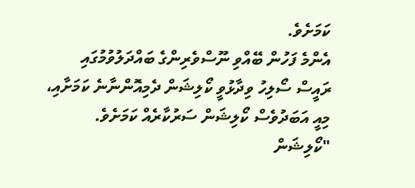ކަމަށެވެ.
އެންމެ ފަހުން ބޭއްވި ނޫސްވެރިންގެ ބައްދަލުވުމުގައި ރައީސް ސޯލިހު ވިދާޅުވީ ކޯލިޝަން ދެމިއޮންނާނެ ކަމަށާއި، މިއީ އަބަދުވެސް ކޯލިޝަން ސަރުކާރެއް ކަމަށެވެ.
"ކޯލިޝަން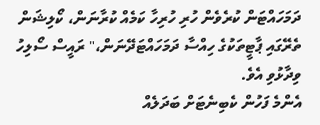ދަމަހައްޓަން ކުރެވެން ހުރި ހުރިހާ ކަމެއް ކުރާނަން، ކޯލިޝަން ތެރޭގައި ޕާޓީތަކުގެ ހިއްސާ ދަމަހައްޓަދޭނަން،" ރައީސް ސޯލިހު ވިދާޅުވި އެވެ.
އެންމެ ފަހުން ކެބިނެޓަށް ބަދަލެއް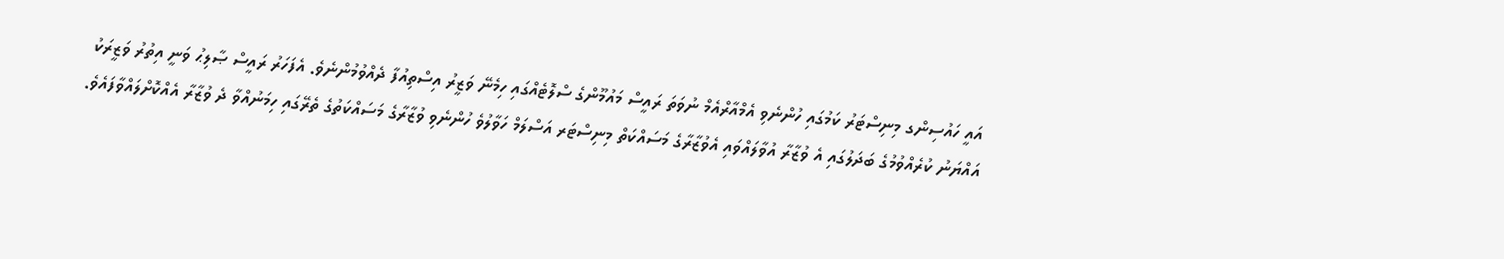އައީ ހައުސިންގ މިނިސްޓަރު ކަމުގައި ހުންނެވި އެމްއާރްއެމް ނުވަތަ ރައީސް މައުމޫންގެ ސްލޮޓެއްގައި ހިމެނޭ ވަޒީރު އިސްތިއުފާ ދެއްވުމުންނެވެ. އެފަހަރު ރައީސް ޞާލިޙު ވަނީ އިތުރު ވަޒީރަކު އައްޔަނު ކުރެއްވުމުގެ ބަދަލުގައި އެ ވުޒާރާ އުވާލައްވައި އެވުޒާރާގެ މަސައްކަތް މިނިސްޓަރ އަސްލަމް ހަވާލުވެ ހުންނެވި ވުޒާރާގެ މަސައްކަތުގެ ތެރޭގައި ހިމަނުއްވާ ދެ ވުޒާރާ އެއްކޮށްލައްވާފައެވެ.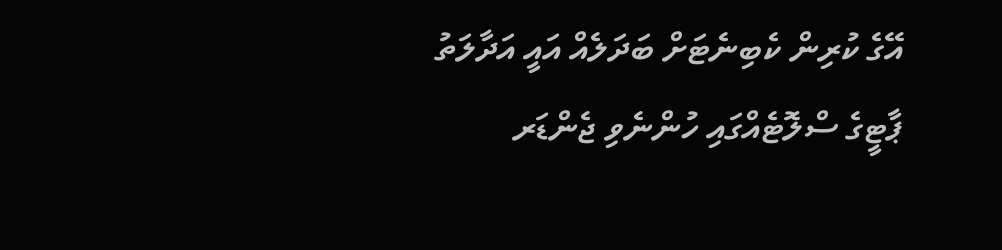އޭގެ ކުރިން ކެބިނެޓަށް ބަދަލެއް އައީ އަދާލަތު ޕާޓީގެ ސްލޮޓެއްގައި ހުންނެވި ޖެންޑަރ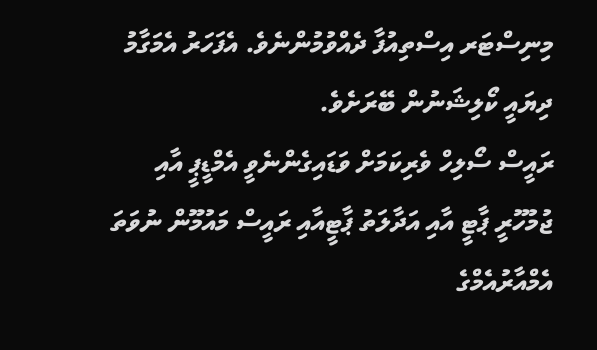މިނިސްޓަރ އިސްތިއުފާ ދެއްވުމުންނެވެ. އެފަހަރު އެމަގާމު ދިޔައީ ކޯލިޝަނުން ބޭރަށެވެ.
ރައީސް ސޯލިހް ވެރިކަމަށް ވަޑައިގެންނެވީ އެމްޑީޕީ އާއި ޖުމުހޫރީ ޕާޓީ އާއި އަދާލަތު ޕާޓީއާއި ރައީސް މައުމޫން ނުވަތަ އެމްއާރުއެމްގެ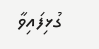ގުޅިފައިވާ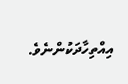އިއްތިހާދަކުންނެވެ.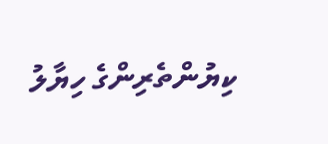ކިޔުންތެރިންގެ ހިޔާލު